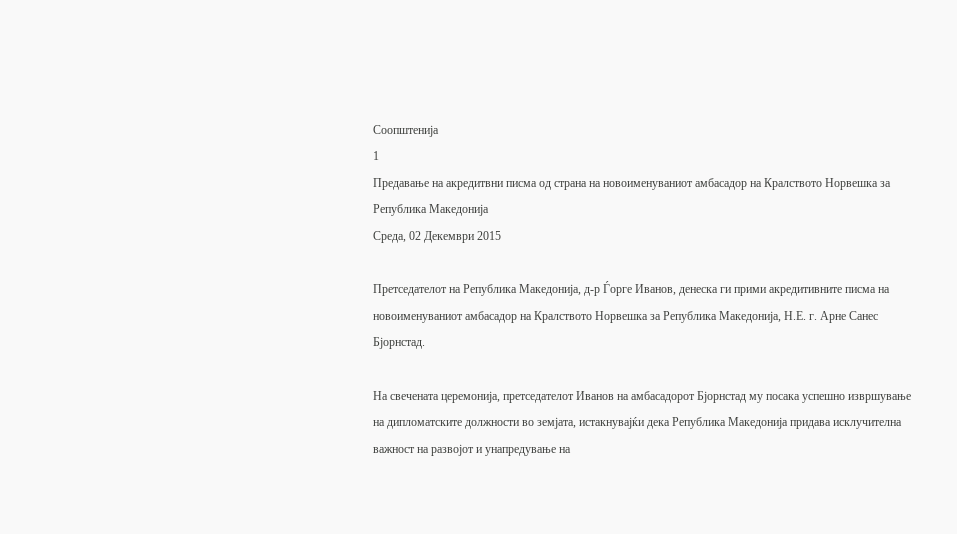Соопштенија
1
Предавање на акредитвни писма од страна на новоименуваниот aмбасадор на Кралството Норвешка за Република Македонија
Среда, 02 Декември 2015

Претседателот на Република Македонија, д-р Ѓорге Иванов, денеска ги прими акредитивните писма на новоименуваниот aмбасадор на Кралството Норвешка за Република Македонија, Н.Е. г. Арне Санес Бјорнстад.

На свечената церемонија, претседателот Иванов на амбасадорот Бјорнстад му посака успешно извршување на дипломатските должности во земјата, истакнувајќи дека Република Македонија придава исклучителна важност на развојот и унапредување на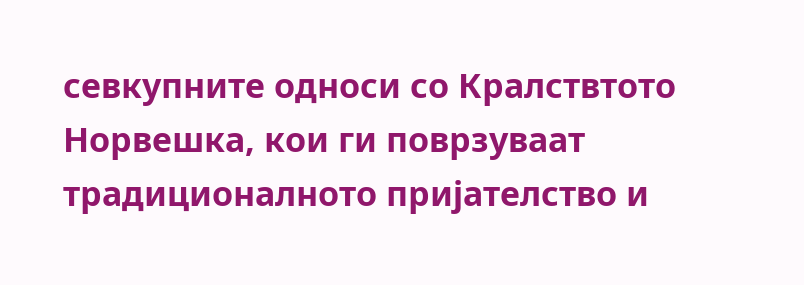севкупните односи со Кралствтото Норвешка, кои ги поврзуваат традиционалното пријателство и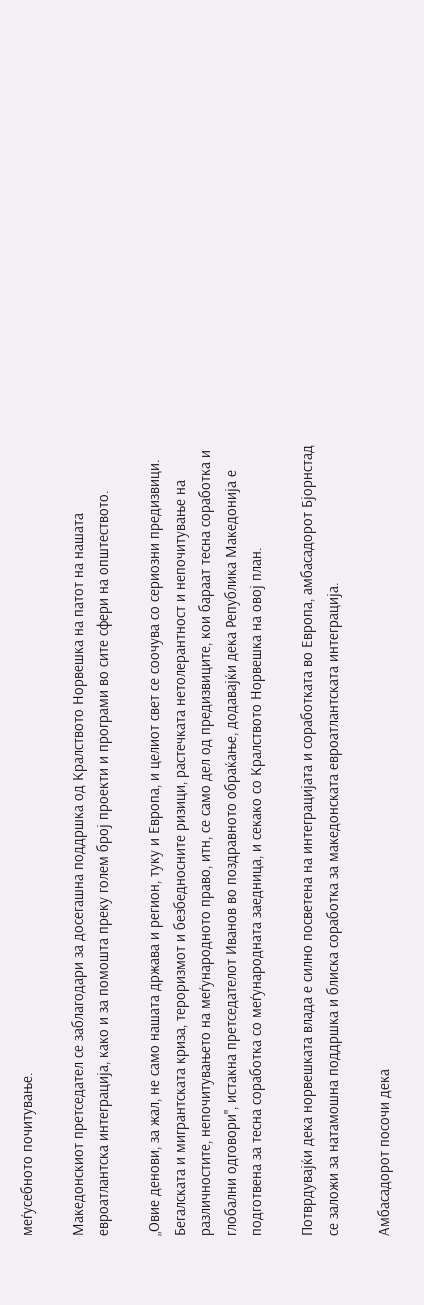меѓусебното почитување.

Македонскиот претседател се заблагодари за досегашна поддршка од Кралството Норвешка на патот на нашата евроатлантска интеграција, како и за помошта преку голем број проекти и програми во сите сфери на општеството.

„Овие денови, за жал, не само нашата држава и регион, туку и Европа, и целиот свет се соочува со сериозни предизвици. Бегалската и мигрантската криза, тероризмот и безбедносните ризици, растечката нетолерантност и непочитување на различностите, непочитувањето на меѓународното право, итн, се само дел од предизвиците, кои бараат тесна соработка и глобални одговори", истакна претседателот Иванов во поздравното обраќање, додавајќи дека Република Македонија е подготвена за тесна соработка со меѓународната заедница, и секако со Кралството Норвешка на овој план.

Потврдувајќи дека норвешката влада е силно посветена на интеграцијата и соработката во Европа, амбасадорот Бјорнстад се заложи за натамошна поддршка и блиска соработка за македонската евроатлантската интеграција.

Амбасадорот посочи дека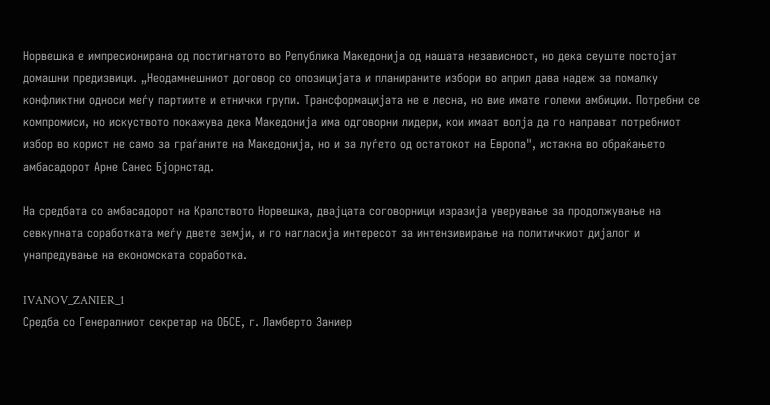Норвешка е импресионирана од постигнатото во Република Македонија од нашата независност, но дека сеуште постојат домашни предизвици. „Неодамнешниот договор со опозицијата и планираните избори во април дава надеж за помалку конфликтни односи меѓу партиите и етнички групи. Трансформацијата не е лесна, но вие имате големи амбиции. Потребни се компромиси, но искуството покажува дека Македонија има одговорни лидери, кои имаат волја да го направат потребниот избор во корист не само за граѓаните на Македонија, но и за луѓето од остатокот на Европа", истакна во обраќањето амбасадорот Арне Санес Бјорнстад.

На средбата со амбасадорот на Кралството Норвешка, двајцата соговорници изразија уверување за продолжување на севкупната соработката меѓу двете земји, и го нагласија интересот за интензивирање на политичкиот дијалог и унапредување на економската соработка.

IVANOV_ZANIER_1
Средба со Генералниот секретар на ОБСЕ, г. Ламберто Заниер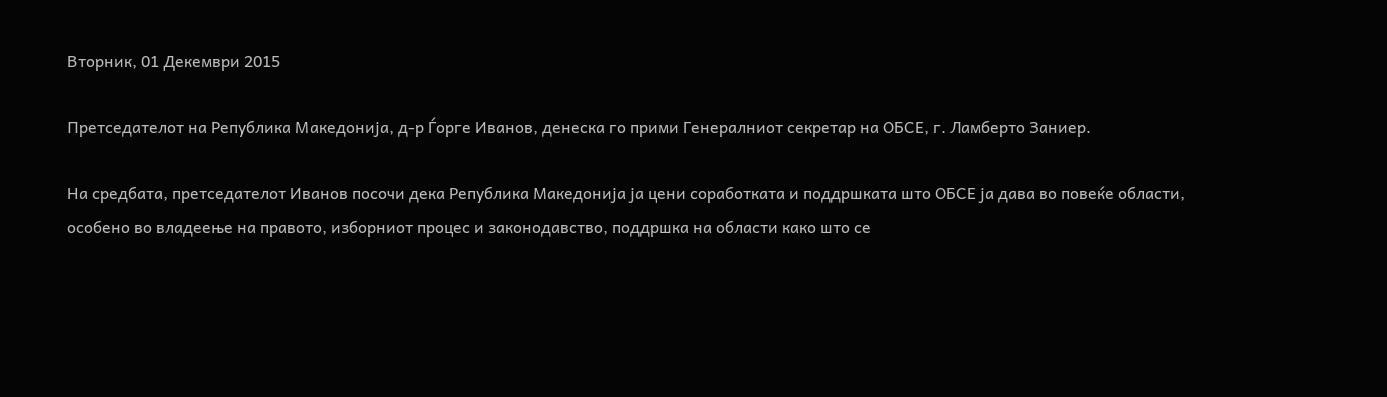Вторник, 01 Декември 2015

Претседателот на Република Македонија, д-р Ѓорге Иванов, денеска го прими Генералниот секретар на ОБСЕ, г. Ламберто Заниер.

На средбата, претседателот Иванов посочи дека Република Mакедонија ја цени соработката и поддршката што ОБСЕ ја дава во повеќе области, особено во владеење на правото, изборниот процес и законодавство, поддршка на области како што се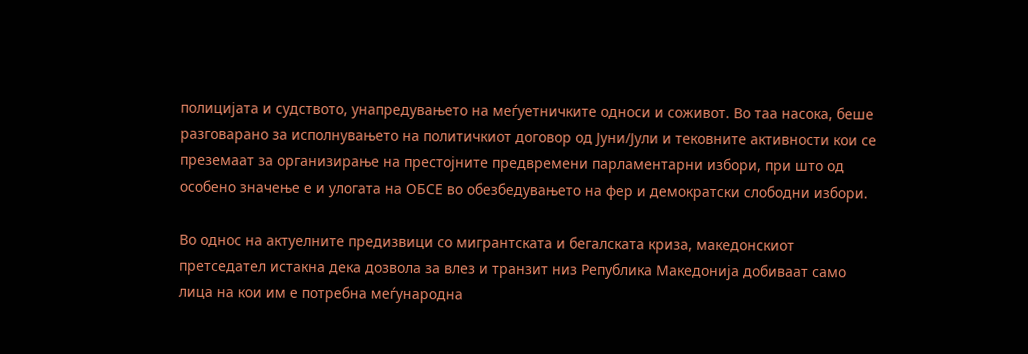полицијата и судството, унапредувањето на меѓуетничките односи и соживот. Во таа насока, беше разговарано за исполнувањето на политичкиот договор од Јуни/Јули и тековните активности кои се преземаат за организирање на престојните предвремени парламентарни избори, при што од особено значење е и улогата на ОБСЕ во обезбедувањето на фер и демократски слободни избори.

Во однос на актуелните предизвици со мигрантската и бегалската криза, македонскиот претседател истакна дека дозвола за влез и транзит низ Република Македонија добиваат само лица на кои им е потребна меѓународна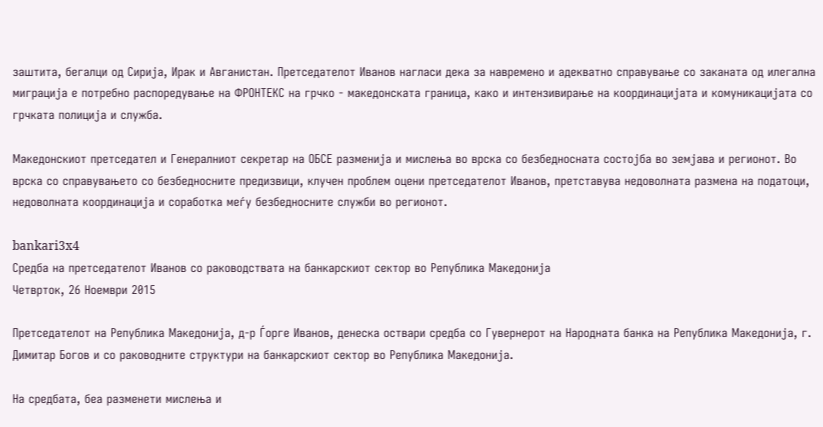заштита, бегалци од Сирија, Ирак и Авганистан. Претседателот Иванов нагласи дека за навремено и адекватно справување со заканата од илегална миграција е потребно распоредување на ФРОНТЕКС на грчко - македонската граница, како и интензивирање на координацијата и комуникацијата со грчката полиција и служба.

Македонскиот претседател и Генералниот секретар на ОБСЕ разменија и мислења во врска со безбедносната состојба во земјава и регионот. Во врска со справувањето со безбедносните предизвици, клучен проблем оцени претседателот Иванов, претставува недоволната размена на податоци, недоволната координација и соработка меѓу безбедносните служби во регионот.

bankari3x4
Средба на претседателот Иванов со раководствата на банкарскиот сектор во Република Македонија
Четврток, 26 Ноември 2015

Претседателот на Република Македонија, д-р Ѓорге Иванов, денеска оствари средба со Гувернерот на Народната банка на Република Македонија, г. Димитар Богов и со раководните структури на банкарскиот сектор во Република Македонија.

На средбата, беа разменети мислења и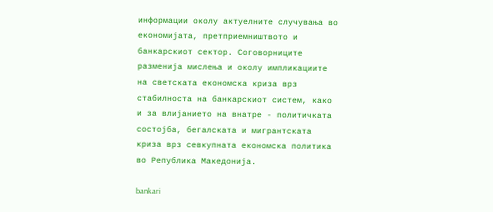информации околу актуелните случувања во економијата, претприемништвото и банкарскиот сектор. Соговорниците разменија мислења и околу импликациите на светската економска криза врз стабилноста на банкарскиот систем, како и за влијанието на внатре - политичката состојба, бегалската и мигрантската криза врз севкупната економска политика во Република Македонија.

bankari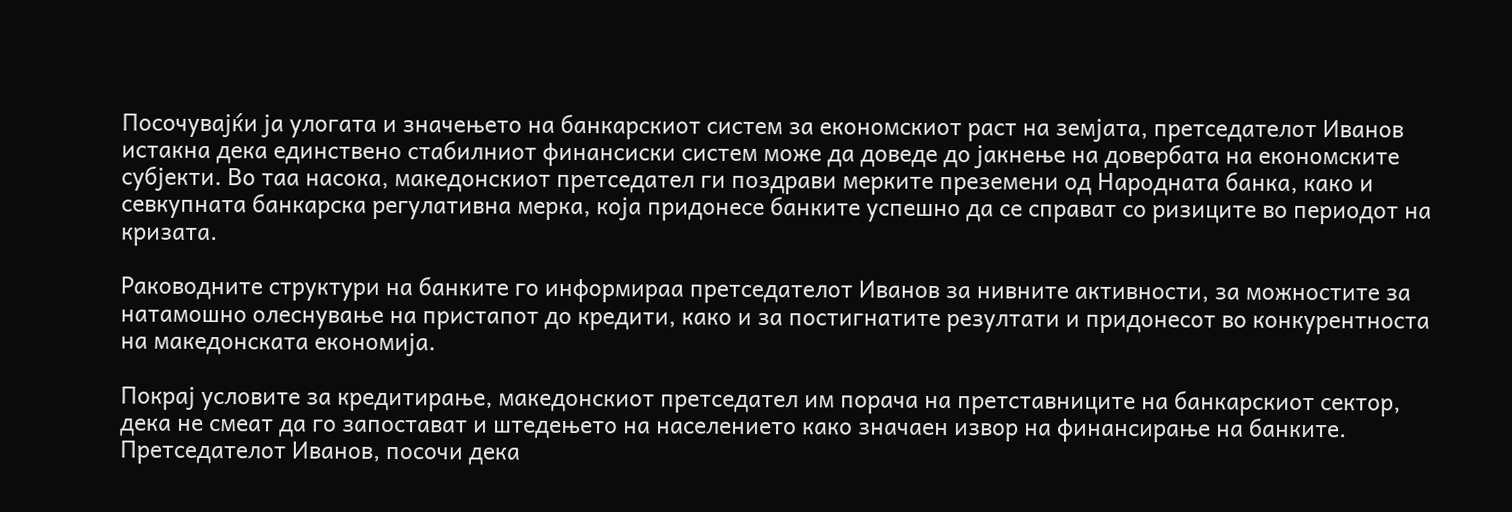Посочувајќи ја улогата и значењето на банкарскиот систем за економскиот раст на земјата, претседателот Иванов истакна дека единствено стабилниот финансиски систем може да доведе до јакнење на довербата на економските субјекти. Во таа насока, македонскиот претседател ги поздрави мерките преземени од Народната банка, како и севкупната банкарска регулативна мерка, која придонесе банките успешно да се справат со ризиците во периодот на кризата.

Раководните структури на банките го информираа претседателот Иванов за нивните активности, за можностите за натамошно олеснување на пристапот до кредити, како и за постигнатите резултати и придонесот во конкурентноста на македонската економија.

Покрај условите за кредитирање, македонскиот претседател им порача на претставниците на банкарскиот сектор, дека не смеат да го запостават и штедењето на населението како значаен извор на финансирање на банките. Претседателот Иванов, посочи дека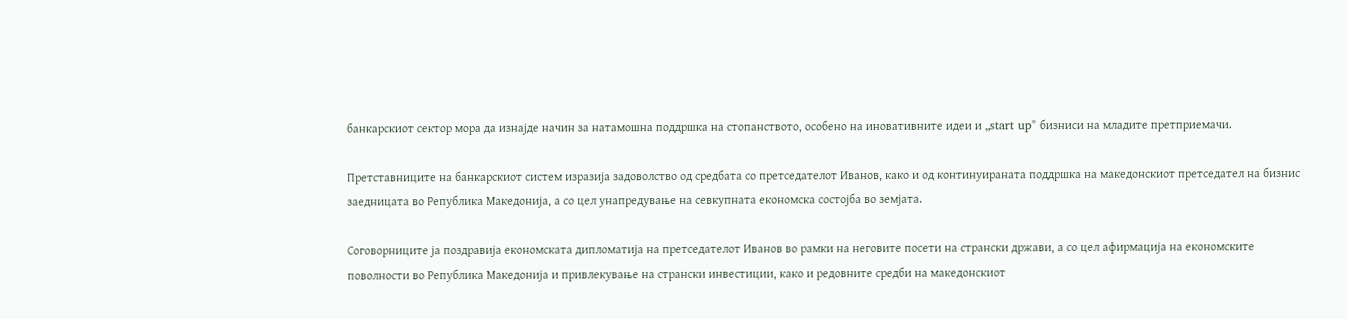банкарскиот сектор мора да изнајде начин за натамошна поддршка на стопанството, особено на иновативните идеи и „start up" бизниси на младите претприемачи.

Претставниците на банкарскиот систем изразија задоволство од средбата со претседателот Иванов, како и од континуираната поддршка на македонскиот претседател на бизнис заедницата во Република Македонија, а со цел унапредување на севкупната економска состојба во земјата.

Соговорниците ја поздравија економската дипломатија на претседателот Иванов во рамки на неговите посети на странски држави, а со цел афирмација на економските поволности во Република Македонија и привлекување на странски инвестиции, како и редовните средби на македонскиот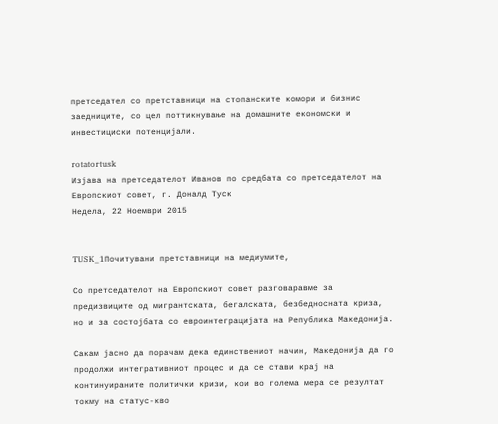претседател со претставници на стопанските комори и бизнис заедниците, со цел поттикнување на домашните економски и инвестициски потенцијали.

rotatortusk
Изјава на претседателот Иванов по средбата со претседателот на Европскиот совет, г. Доналд Туск
Недела, 22 Ноември 2015


TUSK_1Почитувани претставници на медиумите,

Со претседателот на Европскиот совет разговаравме за предизвиците од мигрантската, бегалската, безбедносната криза, но и за состојбата со евроинтеграцијата на Република Македонија.

Сакам јасно да порачам дека единствениот начин, Македонија да го продолжи интегративниот процес и да се стави крај на континуираните политички кризи, кои во голема мера се резултат токму на статус-кво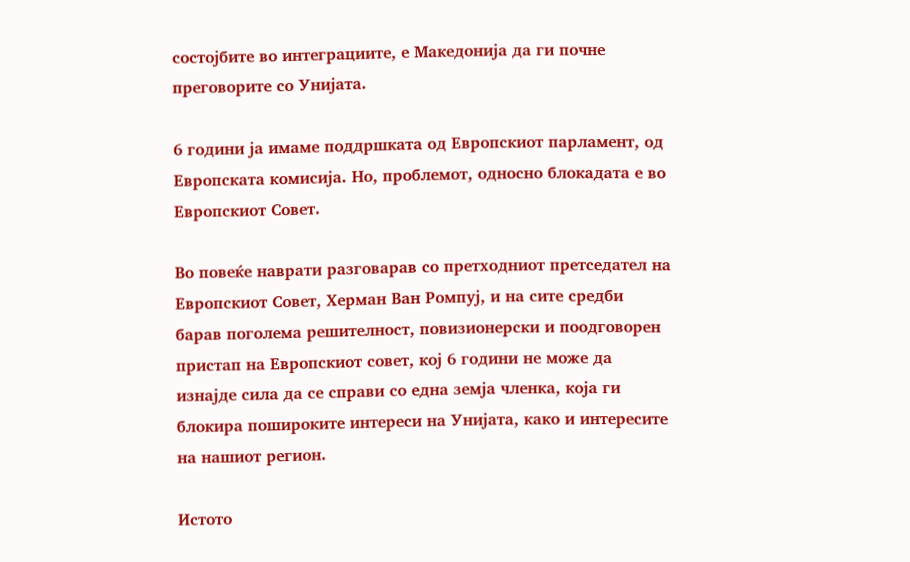состојбите во интеграциите, е Македонија да ги почне преговорите со Унијата.

6 години ја имаме поддршката од Европскиот парламент, од Европската комисија. Но, проблемот, односно блокадата е во Европскиот Совет.

Во повеќе наврати разговарав со претходниот претседател на Европскиот Совет, Херман Ван Ромпуј, и на сите средби барав поголема решителност, повизионерски и поодговорен пристап на Европскиот совет, кој 6 години не може да изнајде сила да се справи со една земја членка, која ги блокира пошироките интереси на Унијата, како и интересите на нашиот регион.

Истото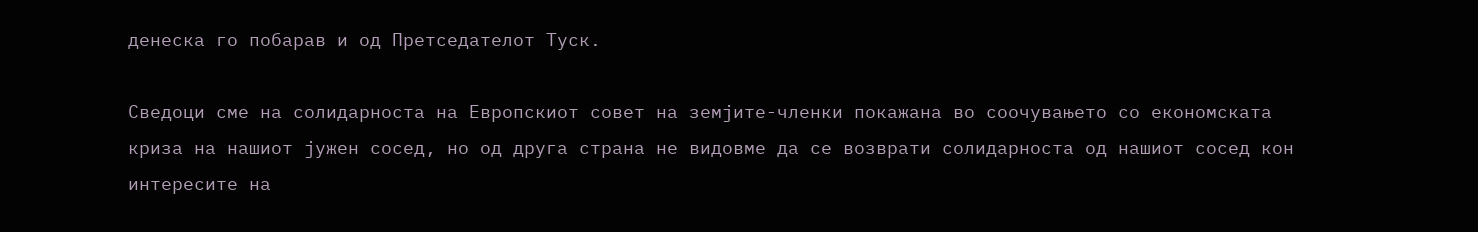денеска го побарав и од Претседателот Туск.

Сведоци сме на солидарноста на Европскиот совет на земјите-членки покажана во соочувањето со економската криза на нашиот јужен сосед, но од друга страна не видовме да се возврати солидарноста од нашиот сосед кон интересите на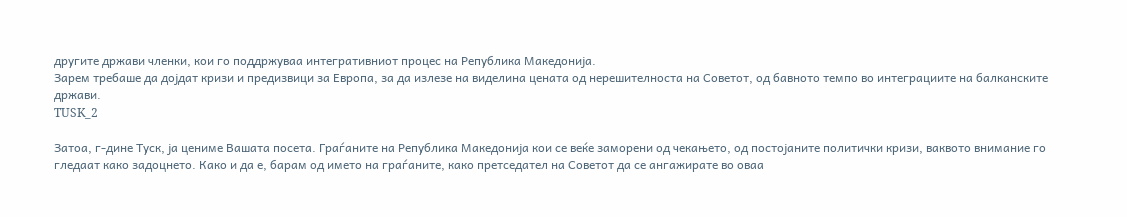другите држави членки, кои го поддржуваа интегративниот процес на Република Македонија.
Зарем требаше да дојдат кризи и предизвици за Европа, за да излезе на виделина цената од нерешителноста на Советот, од бавното темпо во интеграциите на балканските држави.
TUSK_2

Затоа, г-дине Туск, ја цениме Вашата посета. Граѓаните на Република Македонија кои се веќе заморени од чекањето, од постојаните политички кризи, ваквото внимание го гледаат како задоцнето. Како и да е, барам од името на граѓаните, како претседател на Советот да се ангажирате во оваа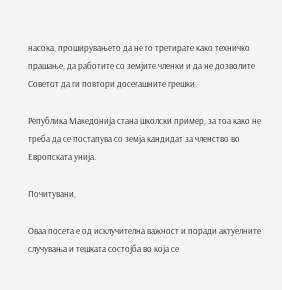насока, проширувањето да не го третирате како техничко прашање, да работите со земјите членки и да не дозволите Советот да ги повтори досегашните грешки.

Република Македонија стана школски пример, за тоа како не треба да се постапува со земја кандидат за членство во Европската унија.

Почитувани,

Оваа посета е од исклучителна важност и поради актуелните случувања и тешката состојба во која се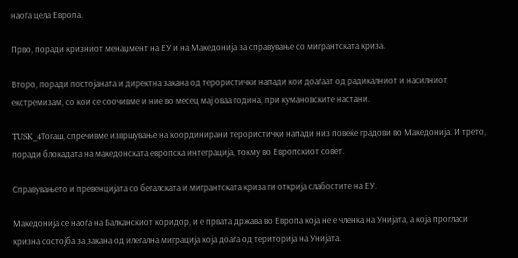наоѓа цела Европа.

Прво, поради кризниот менаџмент на ЕУ и на Македонија за справување со мигрантската криза.

Второ, поради постојаната и директна закана од терористички напади кои доаѓаат од радикалниот и насилниот екстремизам, со кои се соочивме и ние во месец мај оваа година, при кумановските настани.

TUSK_4Тогаш, спречивме извршување на координирани терористички напади низ повеќе градови во Македонија. И трето, поради блокадата на македонската европска интеграција, токму во Европскиот совет.

Справувањето и превенцијата со бегалската и мигрантската криза ги открија слабостите на ЕУ.

Македонија се наоѓа на Балканскиот коридор, и е првата држава во Европа која не е членка на Унијата, а која прогласи кризна состојба за закана од илегална миграција која доаѓа од територија на Унијата.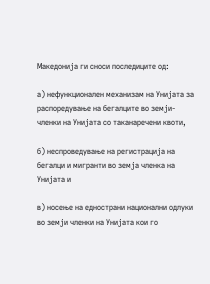Македонија ги сноси последиците од:

а) нефункционален механизам на Унијата за распоредување на бегалците во земји-членки на Унијата со таканаречени квоти,

б) неспроведување на регистрација на бегалци и мигранти во земја членка на Унијата и

в) носење на еднострани национални одлуки во земји членки на Унијата кои го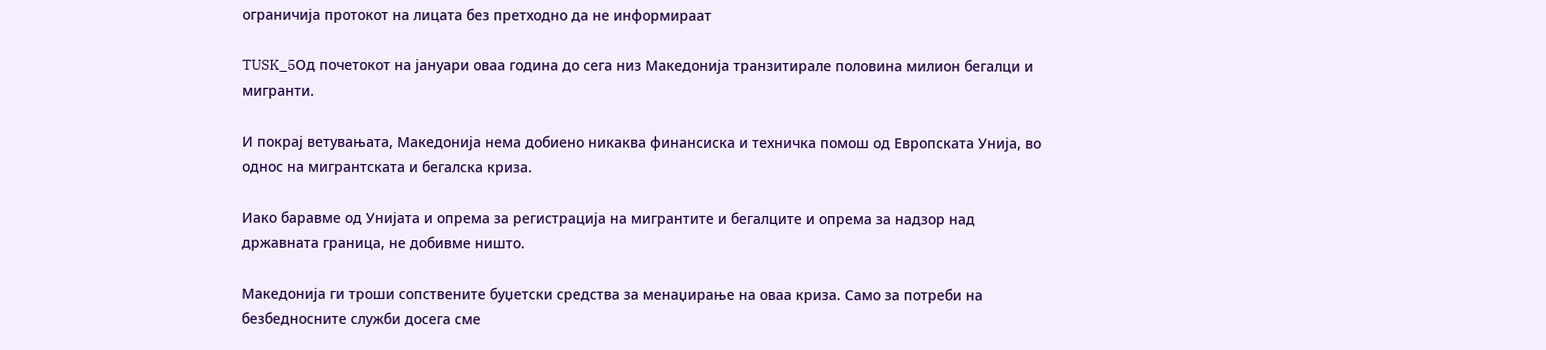ограничија протокот на лицата без претходно да не информираат

TUSK_5Од почетокот на јануари оваа година до сега низ Македонија транзитирале половина милион бегалци и мигранти.

И покрај ветувањата, Македонија нема добиено никаква финансиска и техничка помош од Европската Унија, во однос на мигрантската и бегалска криза.

Иако баравме од Унијата и опрема за регистрација на мигрантите и бегалците и опрема за надзор над државната граница, не добивме ништо.

Македонија ги троши сопствените буџетски средства за менаџирање на оваа криза. Само за потреби на безбедносните служби досега сме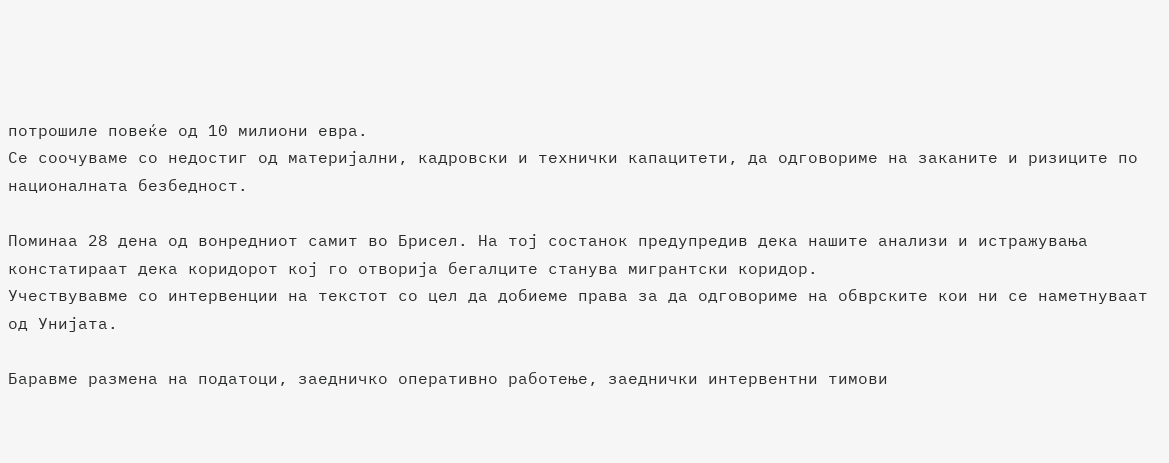потрошиле повеќе од 10 милиони евра.
Се соочуваме со недостиг од материјални, кадровски и технички капацитети, да одговориме на заканите и ризиците по националната безбедност.

Поминаа 28 дена од вонредниот самит во Брисел. На тој состанок предупредив дека нашите анализи и истражувања констатираат дека коридорот кој го отворија бегалците станува мигрантски коридор.
Учествувавме со интервенции на текстот со цел да добиеме права за да одговориме на обврските кои ни се наметнуваат од Унијата.

Баравме размена на податоци, заедничко оперативно работење, заеднички интервентни тимови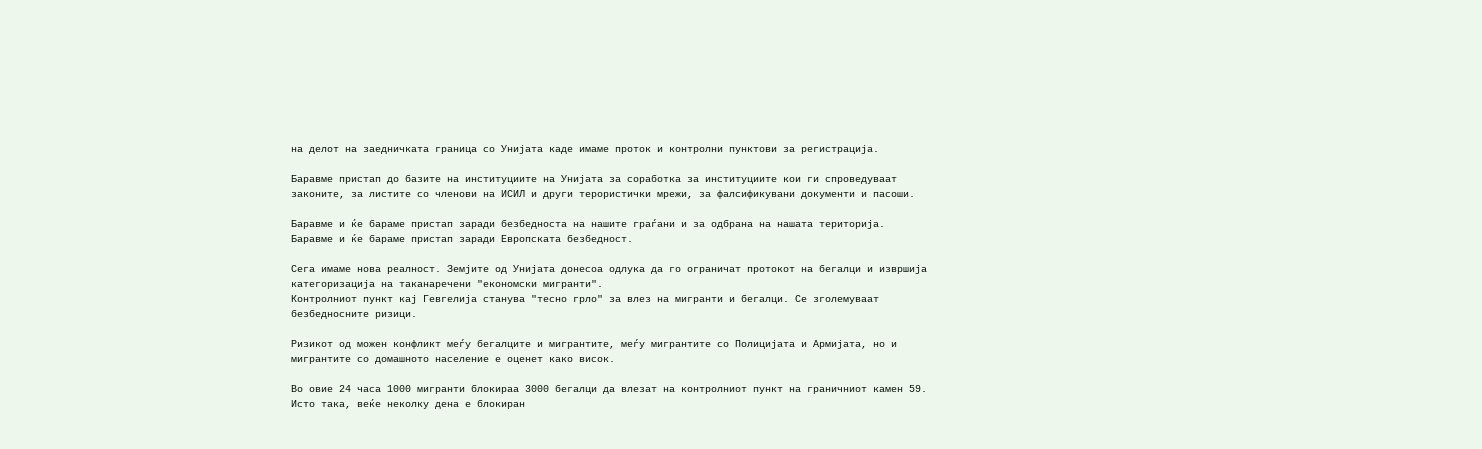на делот на заедничката граница со Унијата каде имаме проток и контролни пунктови за регистрација.

Баравме пристап до базите на институциите на Унијата за соработка за институциите кои ги спроведуваат законите, за листите со членови на ИСИЛ и други терористички мрежи, за фалсификувани документи и пасоши.

Баравме и ќе бараме пристап заради безбедноста на нашите граѓани и за одбрана на нашата територија.
Баравме и ќе бараме пристап заради Европската безбедност.

Сега имаме нова реалност. Земјите од Унијата донесоа одлука да го ограничат протокот на бегалци и извршија категоризација на таканаречени "економски мигранти".
Контролниот пункт кај Гевгелија станува "тесно грло" за влез на мигранти и бегалци. Се зголемуваат безбедносните ризици.

Ризикот од можен конфликт меѓу бегалците и мигрантите, меѓу мигрантите со Полицијата и Армијата, но и мигрантите со домашното население е оценет како висок.

Во овие 24 часа 1000 мигранти блокираа 3000 бегалци да влезат на контролниот пункт на граничниот камен 59. Исто така, веќе неколку дена е блокиран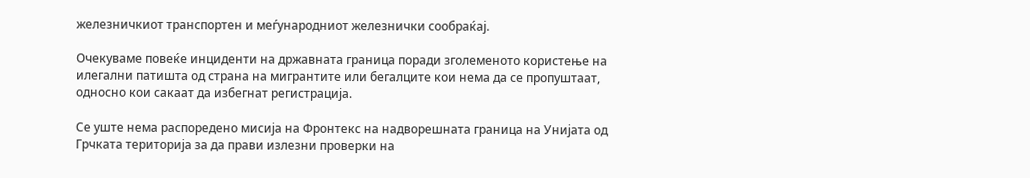железничкиот транспортен и меѓународниот железнички сообраќај.

Очекуваме повеќе инциденти на државната граница поради зголеменото користење на илегални патишта од страна на мигрантите или бегалците кои нема да се пропуштаат, односно кои сакаат да избегнат регистрација.

Се уште нема распоредено мисија на Фронтекс на надворешната граница на Унијата од Грчката територија за да прави излезни проверки на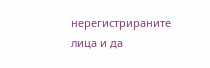нерегистрираните лица и да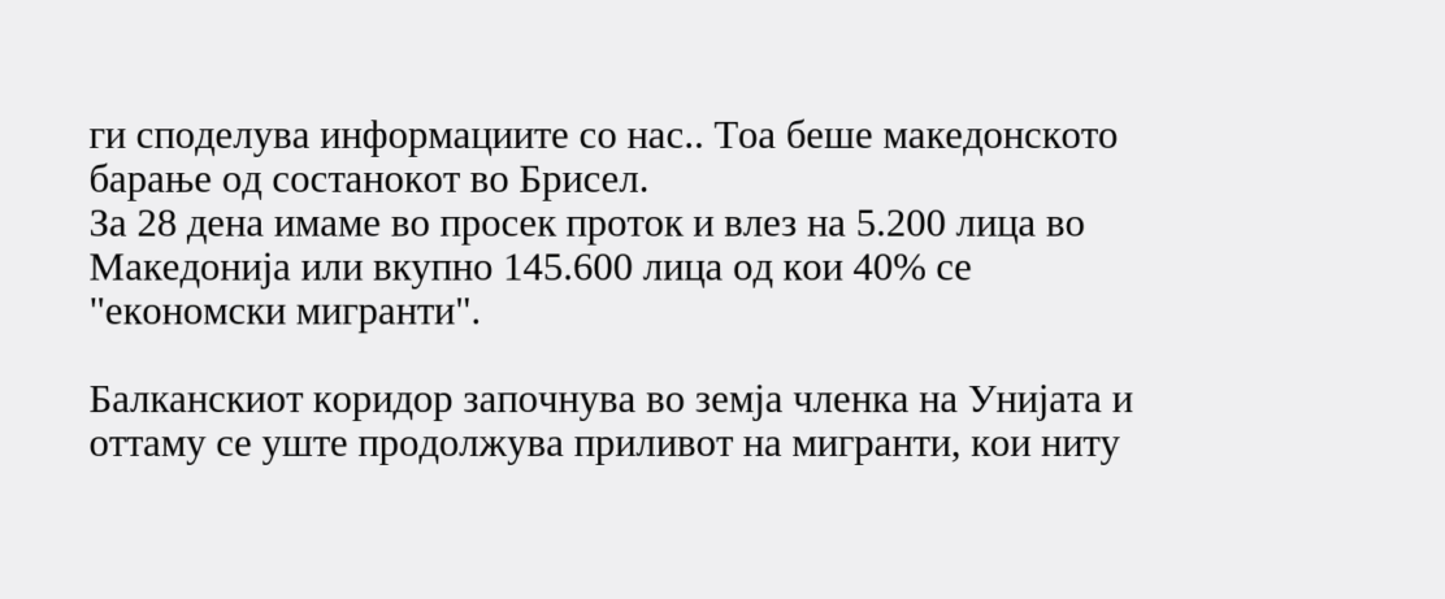ги споделува информациите со нас.. Тоа беше македонското барање од состанокот во Брисел.
За 28 дена имаме во просек проток и влез на 5.200 лица во Македонија или вкупно 145.600 лица од кои 40% се "економски мигранти".

Балканскиот коридор започнува во земја членка на Унијата и оттаму се уште продолжува приливот на мигранти, кои ниту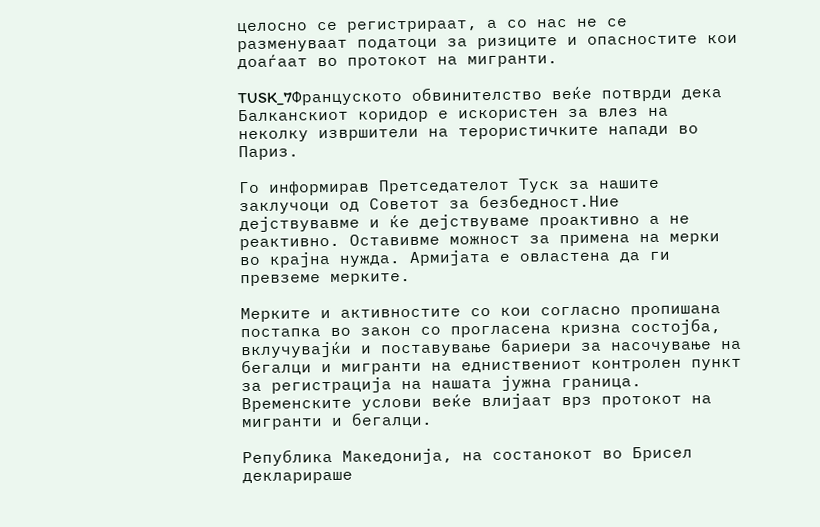целосно се регистрираат, а со нас не се разменуваат податоци за ризиците и опасностите кои доаѓаат во протокот на мигранти.

TUSK_7Француското обвинителство веќе потврди дека Балканскиот коридор е искористен за влез на неколку извршители на терористичките напади во Париз.

Го информирав Претседателот Туск за нашите заклучоци од Советот за безбедност.Ние дејствувавме и ќе дејствуваме проактивно а не реактивно. Оставивме можност за примена на мерки во крајна нужда. Армијата е овластена да ги превземе мерките.

Мерките и активностите со кои согласно пропишана постапка во закон со прогласена кризна состојба, вклучувајќи и поставување бариери за насочување на бегалци и мигранти на едниствениот контролен пункт за регистрација на нашата јужна граница. Временските услови веќе влијаат врз протокот на мигранти и бегалци.

Република Македонија, на состанокот во Брисел декларираше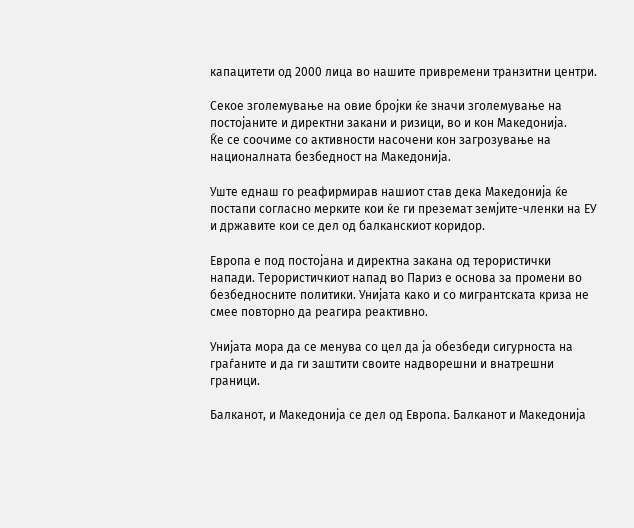капацитети од 2000 лица во нашите привремени транзитни центри.

Секое зголемување на овие бројки ќе значи зголемување на постојаните и директни закани и ризици, во и кон Македонија.
Ќе се соочиме со активности насочени кон загрозување на националната безбедност на Македонија.

Уште еднаш го реафирмирав нашиот став дека Македонија ќе постапи согласно мерките кои ќе ги преземат земјите-членки на ЕУ и државите кои се дел од балканскиот коридор.

Европа е под постојана и директна закана од терористички напади. Терористичкиот напад во Париз е основа за промени во безбедносните политики. Унијата како и со мигрантската криза не смее повторно да реагира реактивно.

Унијата мора да се менува со цел да ја обезбеди сигурноста на граѓаните и да ги заштити своите надворешни и внатрешни граници.

Балканот, и Македонија се дел од Европа. Балканот и Македонија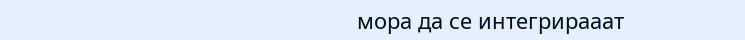мора да се интегрирааат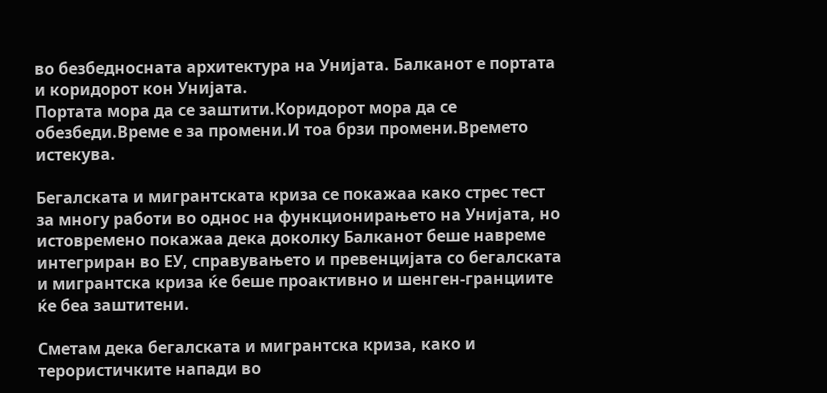во безбедносната архитектура на Унијата. Балканот е портата и коридорот кон Унијата.
Портата мора да се заштити.Коридорот мора да се обезбеди.Време е за промени.И тоа брзи промени.Времето истекува.

Бегалската и мигрантската криза се покажаа како стрес тест за многу работи во однос на функционирањето на Унијата, но истовремено покажаа дека доколку Балканот беше навреме интегриран во ЕУ, справувањето и превенцијата со бегалската и мигрантска криза ќе беше проактивно и шенген-гранциите ќе беа заштитени.

Сметам дека бегалската и мигрантска криза, како и терористичките напади во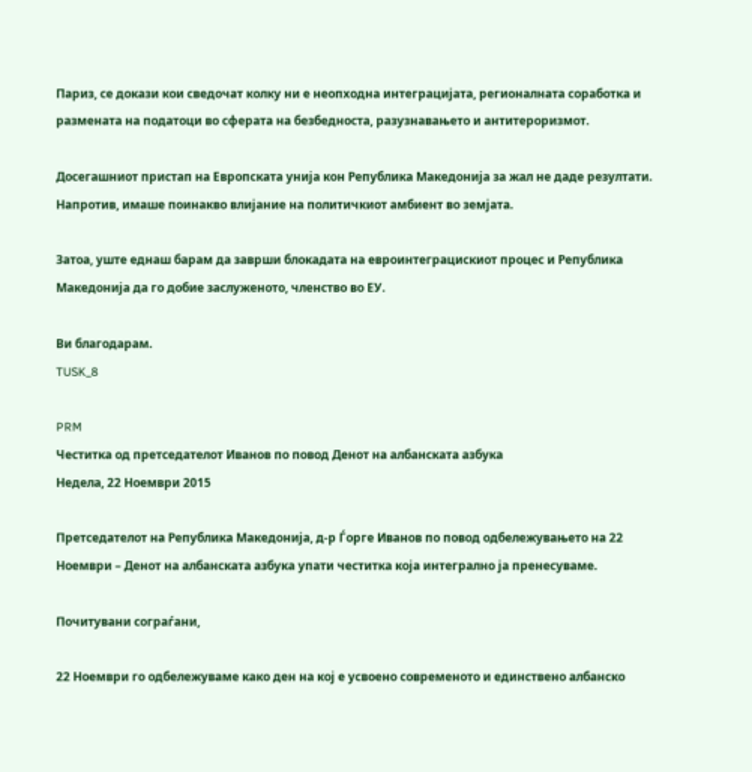Париз, се докази кои сведочат колку ни е неопходна интеграцијата, регионалната соработка и размената на податоци во сферата на безбедноста, разузнавањето и антитероризмот.

Досегашниот пристап на Европската унија кон Република Македонија за жал не даде резултати. Напротив, имаше поинакво влијание на политичкиот амбиент во земјата.

Затоа, уште еднаш барам да заврши блокадата на евроинтеграцискиот процес и Република Македонија да го добие заслуженото, членство во ЕУ.

Ви благодарам.
TUSK_8

PRM
Честитка од претседателот Иванов по повод Денот на албанската азбука
Недела, 22 Ноември 2015

Претседателот на Република Македонија, д-р Ѓорге Иванов по повод одбележувањето на 22 Ноември – Денот на aлбанската азбука упати честитка која интегрално ја пренесуваме.

Почитувани сограѓани,

22 Ноември го одбележуваме како ден на кој е усвоено современото и единствено албанско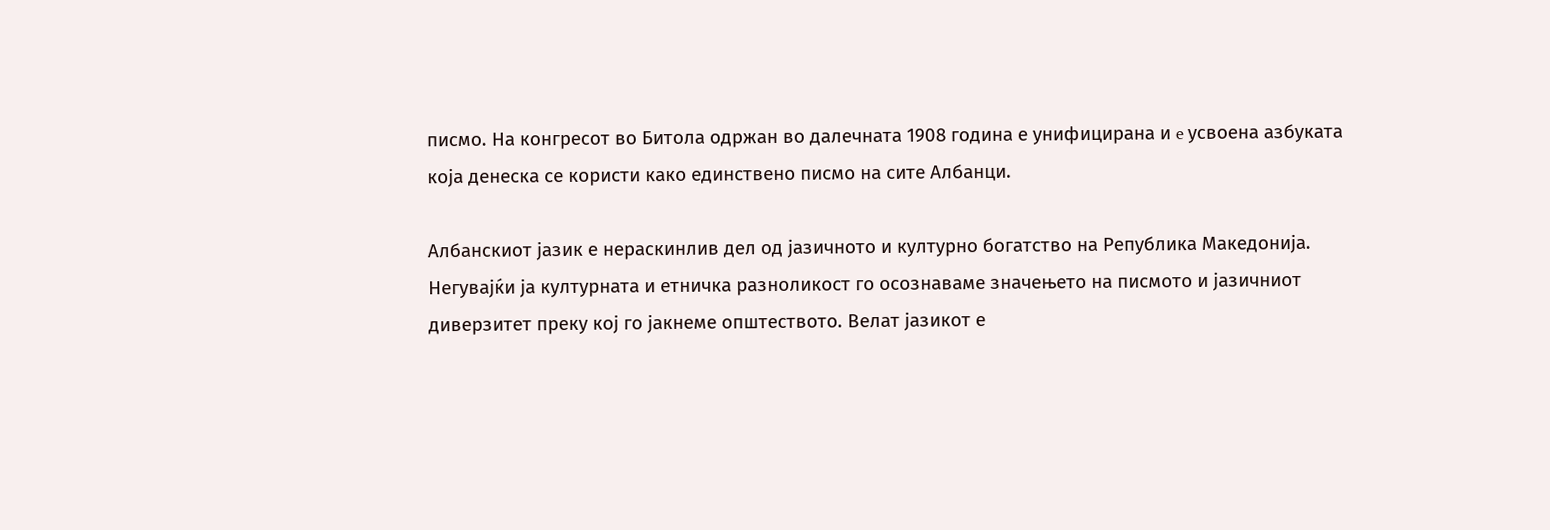писмо. На конгресот во Битола одржан во далечната 1908 година е унифицирана и e усвоена азбуката која денеска се користи како единствено писмо на сите Албанци.

Албанскиот јазик е нераскинлив дел од јазичното и културно богатство на Република Македонија. Негувајќи ја културната и етничка разноликост го осознаваме значењето на писмото и јазичниот диверзитет преку кој го јакнеме општеството. Велат јазикот е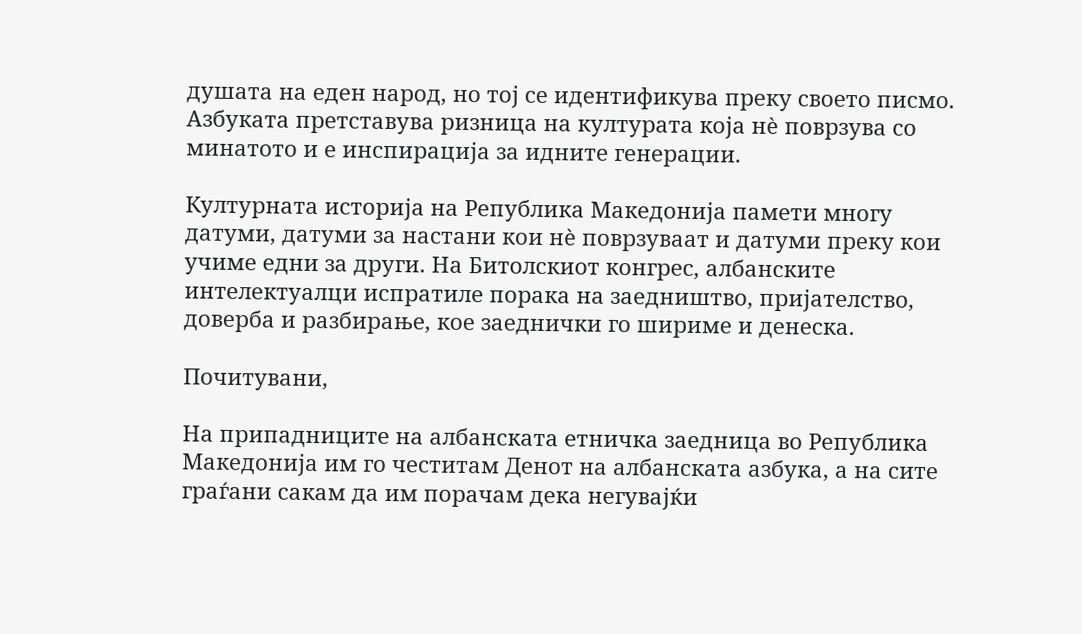душата на еден народ, но тој се идентификува преку своето писмо. Азбуката претставува ризница на културата која нè поврзува со минатото и е инспирација за идните генерации.

Културната историја на Република Македонија памети многу датуми, датуми за настани кои нè поврзуваат и датуми преку кои учиме едни за други. На Битолскиот конгрес, албанските интелектуалци испратиле порака на заедништво, пријателство, доверба и разбирање, кое заеднички го шириме и денеска.

Почитувани,

На припадниците на албанската етничка заедница во Република Македонија им го честитам Денот на албанската азбука, а на сите граѓани сакам да им порачам дека негувајќи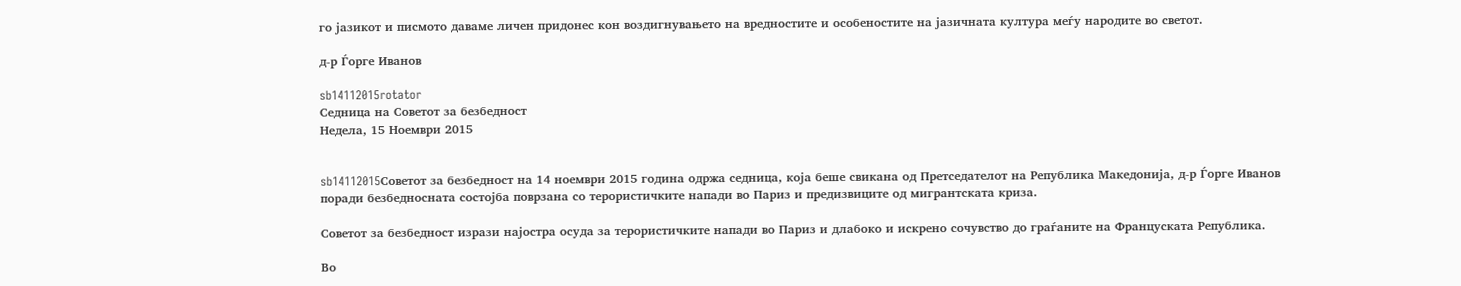го јазикот и писмото даваме личен придонес кон воздигнувањето на вредностите и особеностите на јазичната култура меѓу народите во светот.

д-р Ѓорге Иванов

sb14112015rotator
Седница на Советот за безбедност
Недела, 15 Ноември 2015


sb14112015Советот за безбедност на 14 ноември 2015 година одржа седница, која беше свикана од Претседателот на Република Македонија, д-р Ѓорге Иванов поради безбедносната состојба поврзана со терористичките напади во Париз и предизвиците од мигрантската криза.

Советот за безбедност изрази најостра осуда за терористичките напади во Париз и длабоко и искрено сочувство до граѓаните на Француската Република.

Во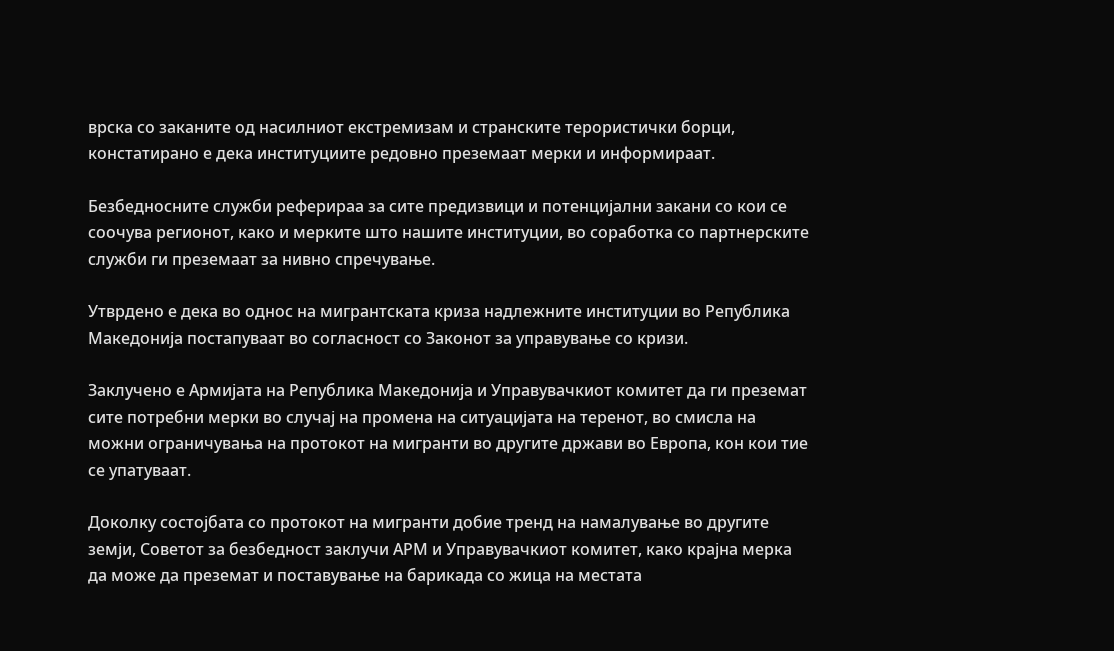врска со заканите од насилниот екстремизам и странските терористички борци, констатирано е дека институциите редовно преземаат мерки и информираат.

Безбедносните служби реферираа за сите предизвици и потенцијални закани со кои се соочува регионот, како и мерките што нашите институции, во соработка со партнерските служби ги преземаат за нивно спречување.

Утврдено е дека во однос на мигрантската криза надлежните институции во Република Македонија постапуваат во согласност со Законот за управување со кризи.

Заклучено е Армијата на Република Македонија и Управувачкиот комитет да ги преземат сите потребни мерки во случај на промена на ситуацијата на теренот, во смисла на можни ограничувања на протокот на мигранти во другите држави во Европа, кон кои тие се упатуваат.

Доколку состојбата со протокот на мигранти добие тренд на намалување во другите земји, Советот за безбедност заклучи АРМ и Управувачкиот комитет, како крајна мерка да може да преземат и поставување на барикада со жица на местата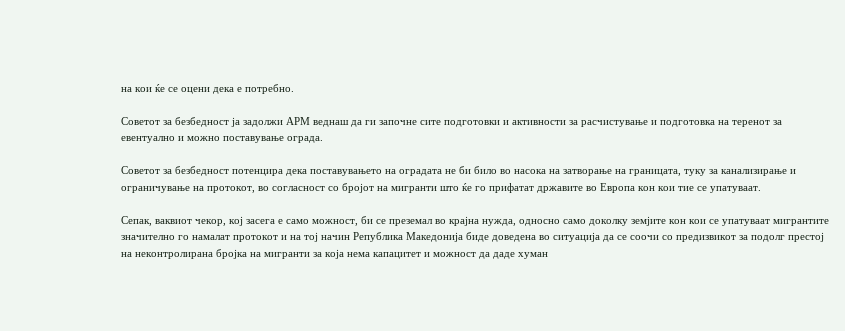на кои ќе се оцени дека е потребно.

Советот за безбедност ја задолжи АРМ веднаш да ги започне сите подготовки и активности за расчистување и подготовка на теренот за евентуално и можно поставување ограда.

Советот за безбедност потенцира дека поставувањето на оградата не би било во насока на затворање на границата, туку за канализирање и ограничување на протокот, во согласност со бројот на мигранти што ќе го прифатат државите во Европа кон кои тие се упатуваат.

Сепак, ваквиот чекор, кој засега е само можност, би се преземал во крајна нужда, односно само доколку земјите кон кои се упатуваат мигрантите значително го намалат протокот и на тој начин Република Македонија биде доведена во ситуација да се соочи со предизвикот за подолг престој на неконтролирана бројка на мигранти за која нема капацитет и можност да даде хуман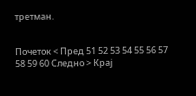третман.


Почеток < Пред 51 52 53 54 55 56 57 58 59 60 Следно > Крај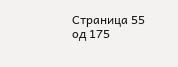Страница 55 од 175